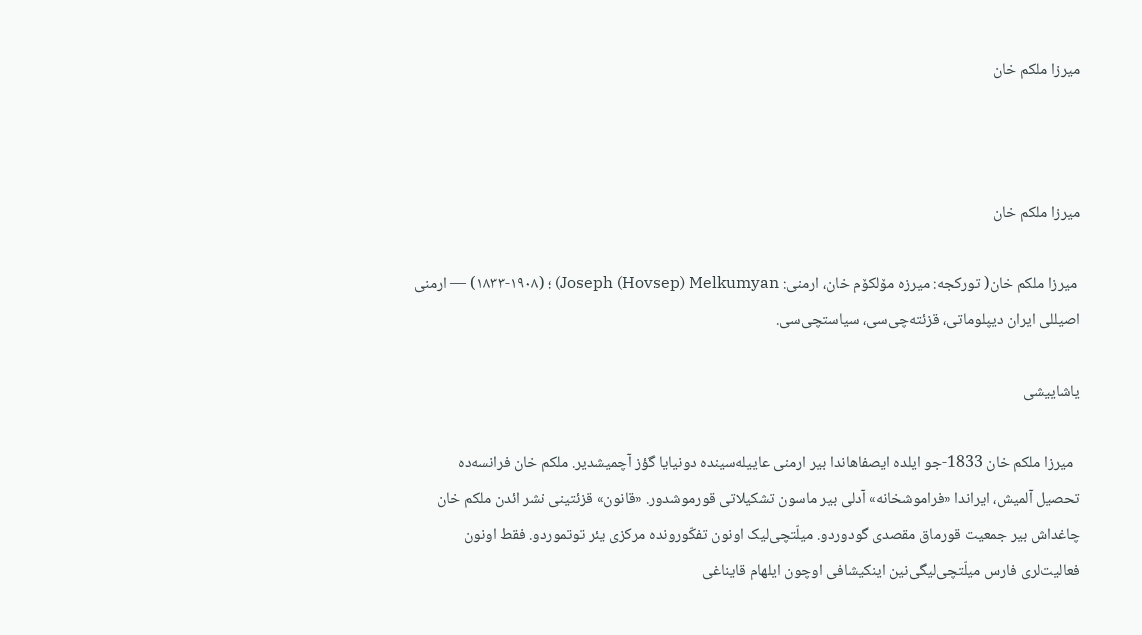میرزا ملکم خان



میرزا ملکم خان

 میرزا ملکم خان( تورکجه: میرزه مۆلکۆم خان، ارمنی: Joseph (Hovsep) Melkumyan) ؛ (۱۹۰۸-۱۸۳۳) — ارمنی اصیللی ایران دیپلوماتی، قزئته‌چی‌سی، سیاستچی‌سی.

یاشاییشی

  میرزا ملکم خان 1833-جو ایلده ایصفاهاندا بیر ارمنی عاییله‌سینده دونیایا گؤز آچمیشدیر. ملکم خان فرانسه‌ده تحصیل آلمیش، ایراندا «فراموشخانه» آدلی بیر ماسون تشکیلاتی قورموشدور. «قانون» قزئتینی نشر ائدن ملکم خان چاغداش بیر جمعیت قورماق مقصدی گودوردو. میلّتچی‌لیک اونون تفکّورونده مرکزی یئر توتموردو. فقط اونون فعالیت‌لری فارس میلّتچی‌لیگی‌نین اینکیشافی اوچون ایلهام قایناغی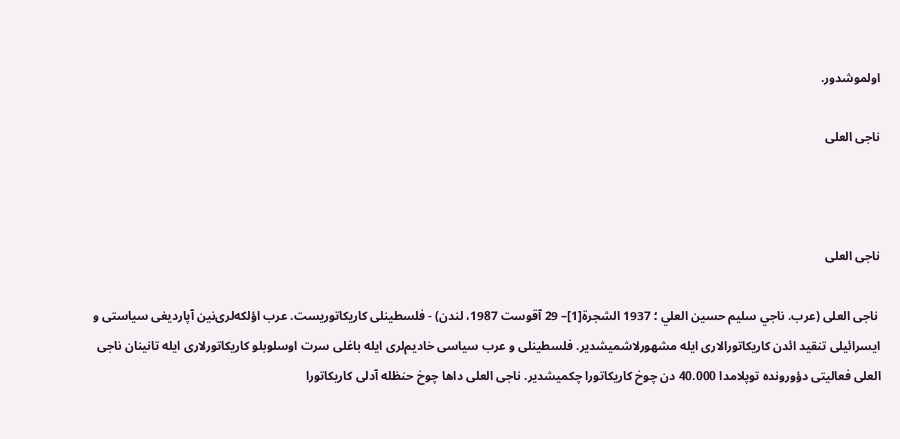اولموشدور.

ناجی العلی



ناجی العلی

 ناجی العلی (عرب. ناجي سليم حسين العلي ؛ 1937 الشجرة[1]– 29 آقوست 1987، لندن) - فلسطینلی کاریکاتوریست. عرب اؤلکه‌لری‌نین آپاردیغی سیاستی و ایسرائیلی تنقید ائدن کاریکاتورالاری ایله مشهورلاشمیشدیر. فلسطینلی و عرب سیاسی خادیم‌لری ایله باغلی سرت اوسلوبلو کاریکاتورلاری ایله تانینان ناجی العلی فعالیتی دؤورونده توپلامدا 40.000 دن چوخ کاریکاتورا چکمیشدیر. ناجی العلی داها چوخ حنظله آدلی کاریکاتورا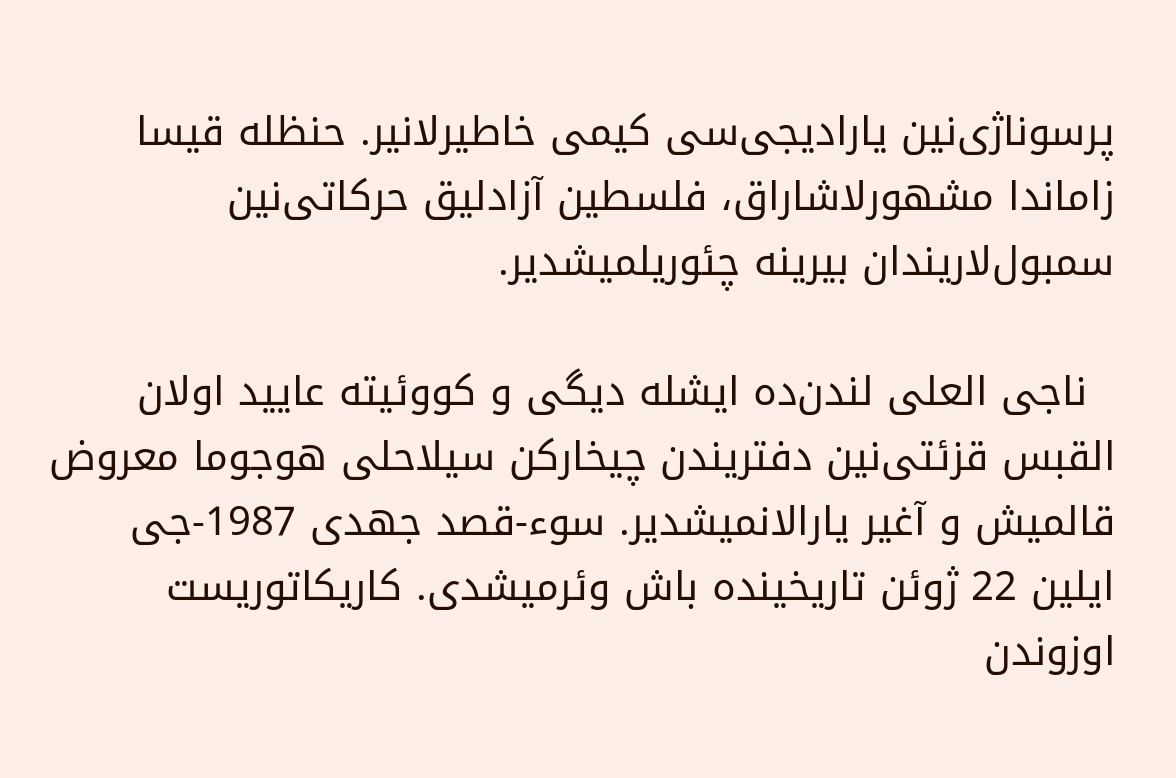پرسوناژی‌نین یارادیجی‌سی کیمی خاطیرلانیر. حنظله قیسا زاماندا مشهورلاشاراق، فلسطین آزادلیق حرکاتی‌نین سمبول‌لاریندان بیرینه چئوریلمیشدیر.

  ناجی العلی لندن‌ده ایشله دیگی و کووئیته عایید اولان القبس قزئتی‌نین دفتریندن چیخارکن سیلاحلی هوجوما معروض قالمیش و آغیر یارالانمیشدیر. سوء-قصد جهدی 1987-جی ایلین 22 ژوئن تاریخینده باش وئرمیشدی. کاریکاتوریست اوزوندن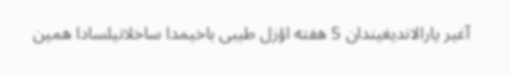آغیر یارالاندیغیندان 5 هفته اؤزل طیبی باخیمدا ساخلانیلسادا همین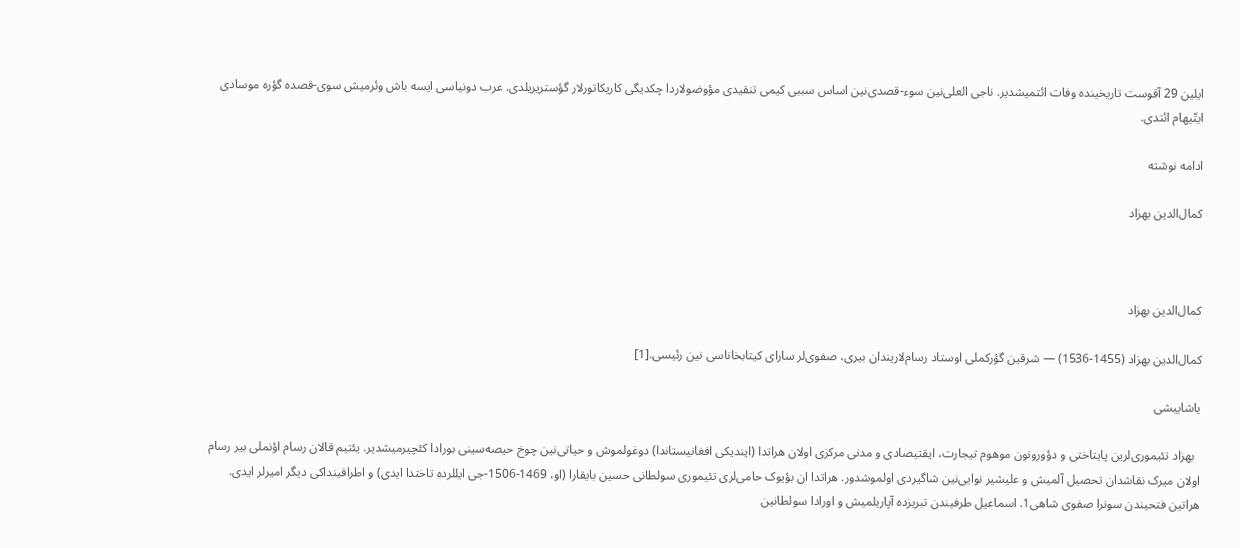ایلین 29 آقوست تاریخینده وفات ائتمیشدیر. ناجی العلی‌نین سوء-قصدی‌نین اساس سببی کیمی تنقیدی مؤوضولاردا چکدیگی کاریکاتورلار گؤستریریلدی. عرب دونیاسی ایسه باش وئرمیش سوی-قصده گؤره موسادی ایتّیهام ائتدی.

ادامه نوشته

کمال‌الدین بهزاد



کمال‌الدین بهزاد

کمال‌الدین بهزاد (1455-1536) — شرقین گؤرکملی اوستاد رسام‌لاریندان بیری، صفوی‌لر سارای کیتابخاناسی نین رئیسی.[1]

یاشاییشی

  بهزاد تئیموری‌لرین پایتاختی و دؤورونون موهوم تیجارت، ایقتیصادی و مدنی مرکزی اولان هراتدا (ایندیکی افغانیستاندا) دوغولموش و حیاتی‌نین چوخ حیصه‌سینی بورادا کئچیرمیشدیر. یئتیم قالان رسام اؤنملی بیر رسام اولان میرک نقاشدان تحصیل آلمیش و علیشیر نوایی‌نین شاگیردی اولموشدور. هراتدا ان بؤیوک حامی‌لری تئیموری سولطانی حسین بایقارا (او، 1469-1506-جی ایللرده تاختدا ایدی) و اطرافینداکی دیگر امیرلر ایدی. هراتین فتحیندن سونرا صفوی شاهی1. اسماعیل طرفیندن تبریزده آپاریلمیش و اورادا سولطانین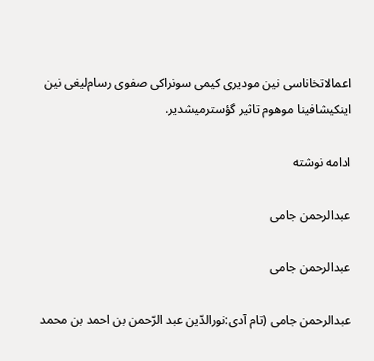اعمالاتخاناسی نین مودیری کیمی سونراکی صفوی رسام‌لیغی نین اینکیشافینا موهوم تاثیر گؤسترمیشدیر.

ادامه نوشته

عبدالرحمن جامی

عبدالرحمن جامی

عبدالرحمن جامی (تام آدی:نورالدّین عبد الرّحمن بن احمد بن محمد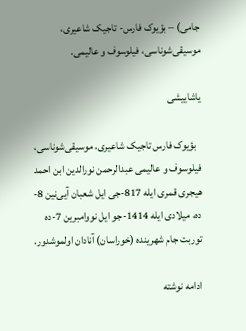جامی) – بؤیوک فارس- تاجیک شاعیری، موسیقی‌شوناسی، فیلوسوف و عالیمی.

یاشاییشی

  بؤیوک فارس تاجیک شاعیری، موسیقی‌شوناسی، فیلوسوف و عالیمی عبدالرحمن نورالدین ابن احمد هیجری قمری ایله 817-جی ایل شعبان آیی‌نین 8-ده، میلادی ایله 1414-جو ایل نووامبرین 7-ده توربت جام شهرینده (خوراسان) آنادان اولموشدور.

ادامه نوشته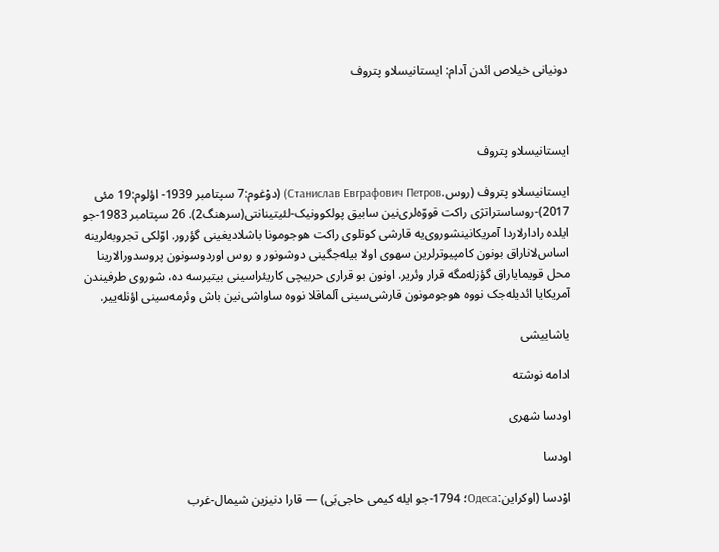دونیانی خیلاص ائدن آدام: ایستانیسلاو پتروف



ایستانیسلاو پتروف

ایستانیسلاو پتروف (روس.Станислав Евграфович Петров) (دوْغوم:7 سپتامبر 1939- اؤ‌لوم:19 مئی 2017)-روساستراتژی راکت قووّه‌لری‌نین سابیق پولکوونیک-لئیتینانتی(سرهنگ2). 26 سپتامبر 1983-جو ایلده رادارلاردا آمریکانینشوروی‌یه قارشی کوتلوی راکت هوجومونا باشلادیغینی گؤرور. اوّلکی تجروبه‌لرینه اساس‌لاناراق بونون کامپیوترلرین سهوی اولا بیله‌جگینی دوشونور و روس اوردوسونون پروسدورالارینا محل قویمایاراق گؤزله‌مگه قرار وئریر. اونون بو قراری حربیچی کاریئراسینی بیتیرسه ده، شوروی طرفیندن آمریکایا ائدیله‌جک نووه هوجومونون قارشی‌سینی آلماقلا نووه ساواشی‌نین باش وئرمه‌سینی اؤنله‌ییر.

یاشاییشی

ادامه نوشته

اودسا شهری

اودسا

اوْدسا (اوکراینОдесаː؛ 1794-جو ایله کیمی حاجی‌بَی) — قارا دنیزین شیمال-غرب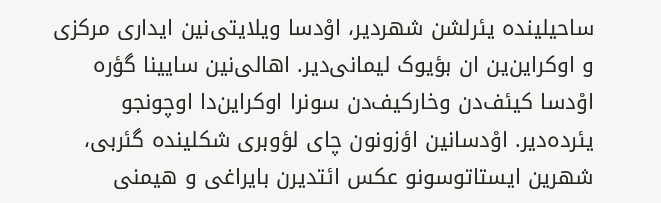ساحیلینده یئرلشن شهردیر، اوْدسا ویلایتی‌نین ایداری مرکزی و اوکراین‌ین ان بؤیوک لیمانی‌دیر. اهالی‌نین سایینا گؤره اوْدسا کیئف‌دن وخارکیف‌دن سونرا اوکراین‌دا اوچونجو یئرده‌دیر. اوْدسانین اؤزونون چای لؤوبری شکلینده گئربی، شهرین ایستاتوسونو عکس ائتدیرن بایراغی و هیمنی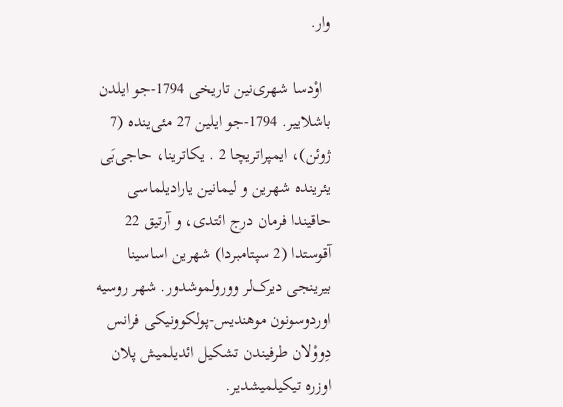وار.

  اوْدسا شهری‌نین تاریخی 1794-جو ایلدن باشلاییر. 1794-جو ایلین 27 مئی‌ینده (7 ژوئن)، ایمپراتریچا 2 . یکاترینا، حاجی‌بَی یئرینده شهرین و لیمانین یارادیلماسی حاقیندا فرمان درج ائتدی، و آرتیق 22 آقوستدا (2 سپتامبردا) شهرین اساسینا بیرینجی دیرک‌لر وورولموشدور. شهر روسیه اوردوسونون موهندیس-پولکوونیکی فرانس دِووْلان طرفیندن تشکیل ائدیلمیش پلان اوزره تیکیلمیشدیر.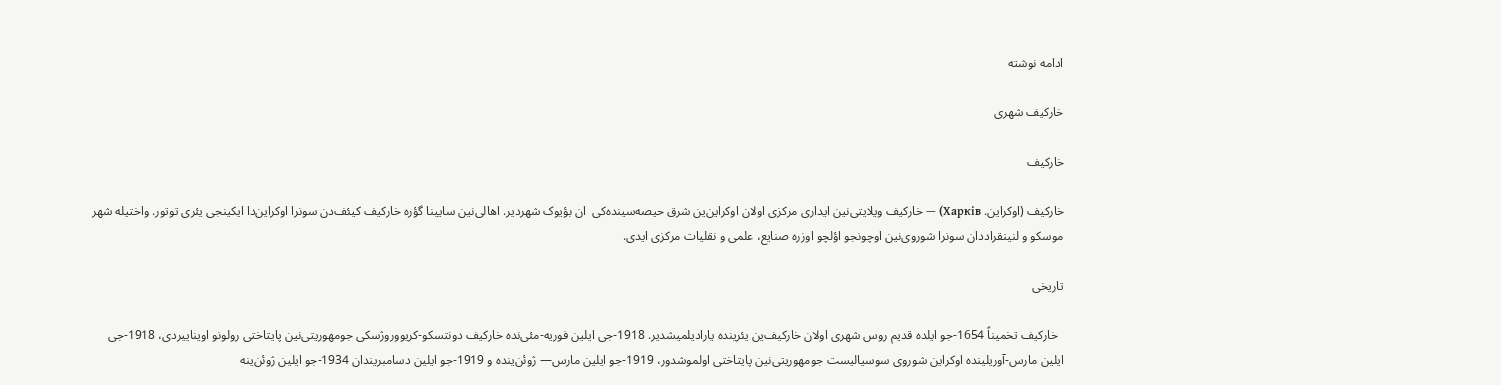ادامه نوشته

خارکیف شهری

خارکیف

خارکیف (اوکراین. Харків) — خارکیف ویلایتی‌نین ایداری مرکزی اولان اوکراین‌ین شرق حیصه‌سینده‌کی  ان بؤیوک شهردیر. اهالی‌نین سایینا گؤره خارکیف کیئف‌دن سونرا اوکراین‌دا ایکینجی یئری توتور. واختیله شهر موسکو و لنینقراددان سونرا شوروی‌نین اوچونجو اؤلچو اوزره صنایع، علمی و نقلیات مرکزی ایدی.

تاریخی

  خارکیف تخمیناً 1654-جو ایلده قدیم روس شهری اولان خارکیف‌ین یئرینده یارادیلمیشدیر. 1918-جی ایلین فوریه-مئی‌نده خارکیف دونتسکو-کریووروژسکی جومهوریتی‌نین پایتاختی رولونو اویناییردی، 1918-جی ایلین مارس-آوریلینده اوکراین‌ شوروی سوسیالیست جومهوریتی‌نین پایتاختی اولموشدور، 1919-جو ایلین مارس‌— ژوئن‌ینده و 1919-جو ایلین دسامبریندان 1934-جو ایلین ژوئن‌ینه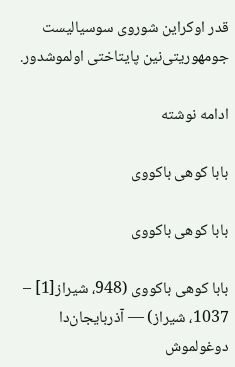قدر اوکراین شوروی سوسیالیست جومهوریتی‌نین پایتاختی اولموشدور.

ادامه نوشته

بابا کوهی باکووی

بابا کوهی باکووی

بابا کوهی باکووی (948، شیراز[1] – 1037، شیراز) — آذربایجان‌دا دوغولموش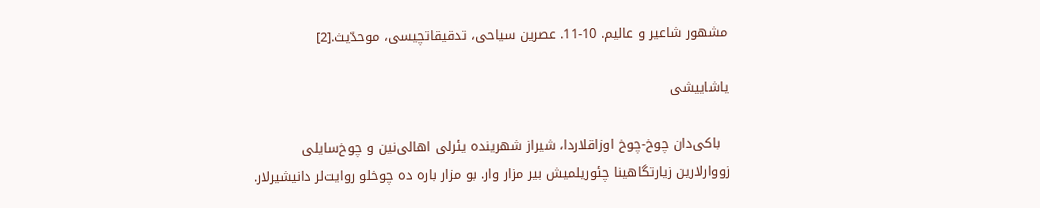مشهور شاعیر و عالیم. 10-11. عصرین سیاحی، تدقیقاتچیسی، موحدّیث.[2]

یاشاییشی

  باکی‌دان چوخ-چوخ اوزاقلاردا، شیراز شهرینده یئرلی اهالی‌نین و چوخ‌سایلی زووارلارین زیارتگاهینا چئوریلمیش بیر مزار وار. بو مزار باره ده چوخلو روایت‌لر دانیشیرلار.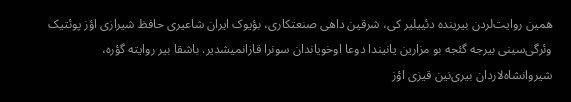همین روایت‌لردن بیرینده دئییلیر کی، شرقین داهی صنعتکاری، بؤیوک ایران شاعیری حافظ شیرازی اؤز پوئتیک وئرگی‌سینی بیرجه گئجه بو مزارین یانیندا دوعا اوخویاندان سونرا قازانمیشدیر. باشقا بیر روایته گؤره، شیروانشاه‌لاردان بیری‌نین قیزی اؤز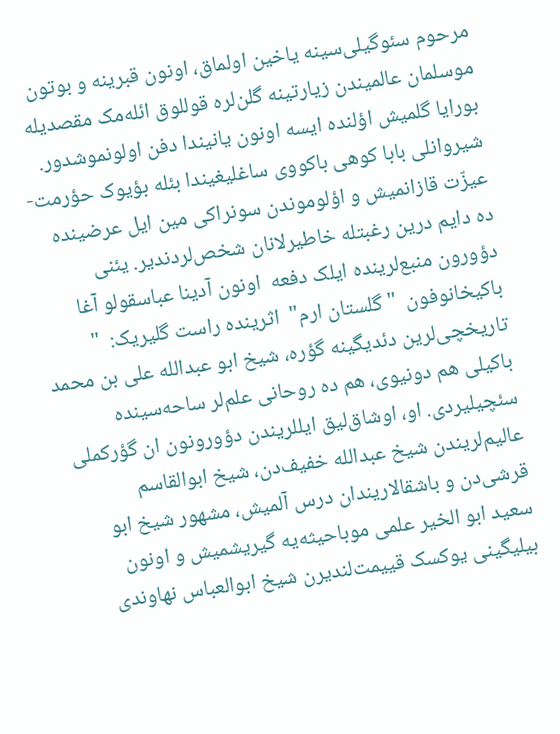مرحوم سئوگیلی‌سینه یاخین اولماق، اونون قبرینه و بوتون موسلمان عالمیندن زیارتینه گلن‌لره قوللوق ائله‌مک مقصدیله بورایا گلمیش اؤلنده ایسه اونون یانیندا دفن اولونموشدور. شیروانلی بابا کوهی باکووی ساغلیغیندا بئله بؤیوک حؤرمت-عیزّت قازانمیش و اؤلوموندن سونراکی مین ایل عرضینده ده دایم درین رغبتله خاطیرلانان شخص‌لردندیر. یئنی دؤورون منبع‌لرینده ایلک دفعه  اونون آدینا عباسقولو آغا باکیخانوفون  "گلستان ارم"  اثرینده راست گلیریک:  " تاریخچی‌لرین دئدیگینه گؤره، شیخ ابو عبدالله علی بن محمد باکیلی هم دونیوی، هم ده روحانی علم‌لر ساحه‌سینده سئچیلیردی. او، اوشاق‌لیق ایللریندن دؤورونون ان گؤرکملی عالیم‌لریندن شیخ عبدالله خفیف‌دن، شیخ ابوالقاسم قرشی‌دن و باشقالاریندان درس آلمیش، مشهور شیخ ابو سعید ابو الخیر علمی موباحیثه‌یه گیریشمیش و اونون بیلیگینی یوکسک قییمت‌لندیرن شیخ ابوالعباس نهاوندی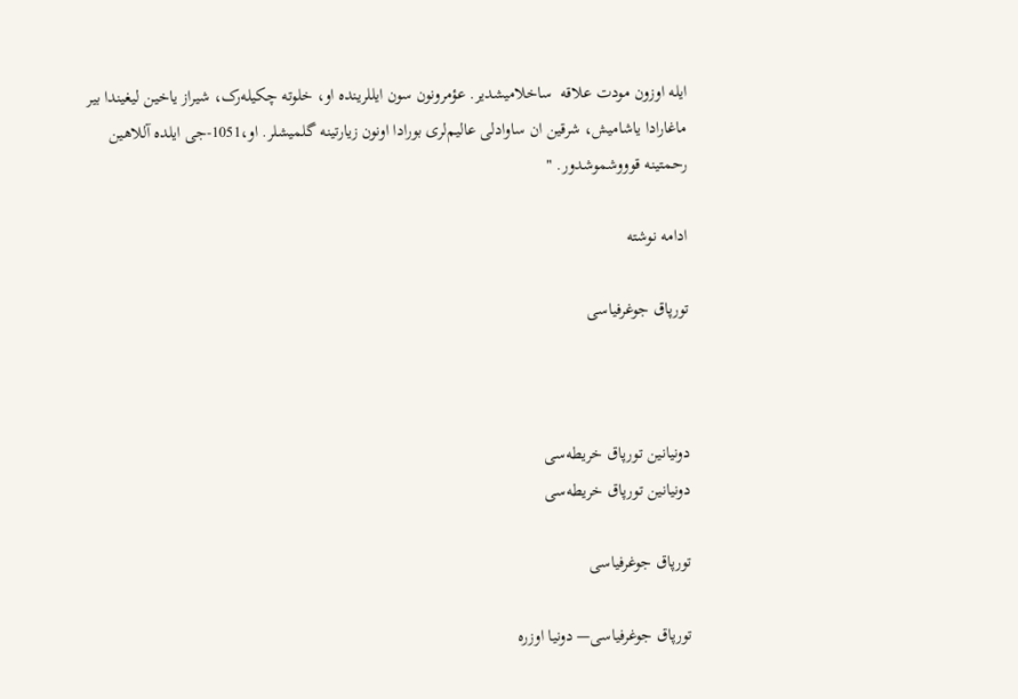ایله اوزون مودت علاقه  ساخلامیشدیر. عؤمرونون سون ایللرینده او، خلوته چکیله‌رک، شیراز یاخین لیغیندا بیر ماغارادا یاشامیش، شرقین ان ساوادلی عالیم‌لری بورادا اونون زیارتینه گلمیشلر. او،1051-جی ایلده آللاهین رحمتینه قوووشموشدور. "

ادامه نوشته

تورپاق جوغرفیاسی



دونیانین تورپاق خریطه‌سی
دونیانین تورپاق خریطه‌سی

تورپاق جوغرفیاسی

تورپاق جوغرفیاسی— دونیا اوزره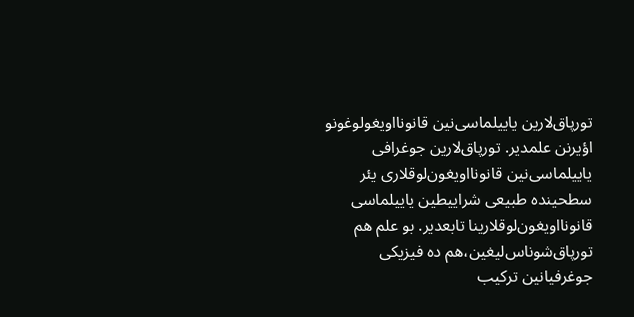تورپاق‌لارین یاییلماسی‌نین قانونااویغولوغونو اؤیرنن علمدیر. تورپاق‌لارین جوغرافی یاییلماسی‌نین قانونااویغون‌لوقلاری یئر سطحینده طبیعی شراییطین یاییلماسی قانونااویغون‌لوقلارینا تابعدیر. بو علم هم تورپاق‌شوناس‌لیغین،هم ده فیزیکی جوغرفیانین ترکیب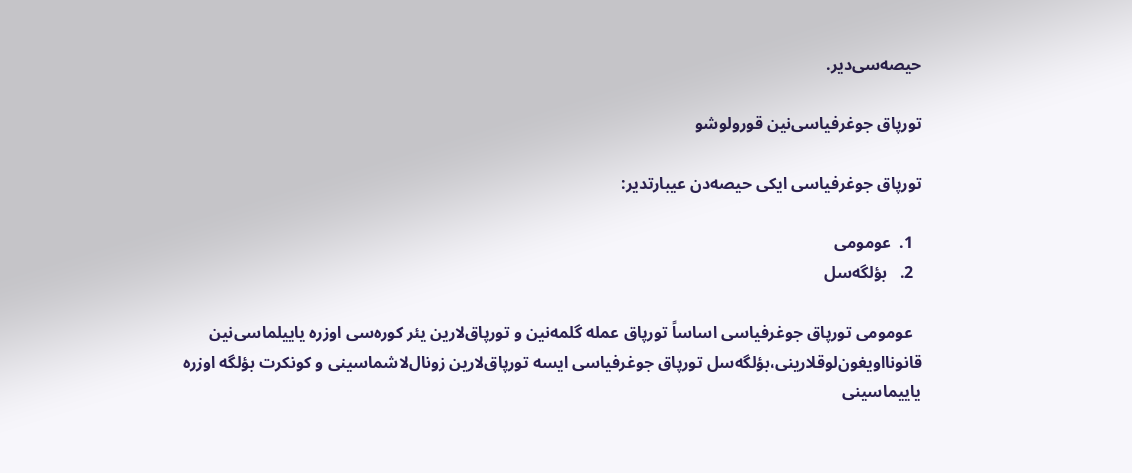حیصه‌سی‌دیر.

تورپاق جوغرفیاسی‌نین قورولوشو

تورپاق جوغرفیاسی ایکی حیصه‌دن عیبارتدیر:

  1.  عومومی
  2.   بؤلگه‌سل

  عومومی تورپاق جوغرفیاسی اساساً تورپاق عمله گلمه‌نین و تورپاق‌لارین یئر کوره‌سی اوزره یاییلماسی‌نین قانونااویغون‌لوقلارینی،بؤلگه‌سل تورپاق جوغرفیاسی ایسه تورپاق‌لارین زونال‌لاشماسینی و کونکرت بؤلگه اوزره یاییماسینی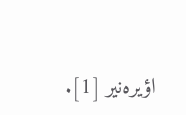اؤیره‌نیر [1].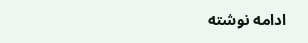ادامه نوشته